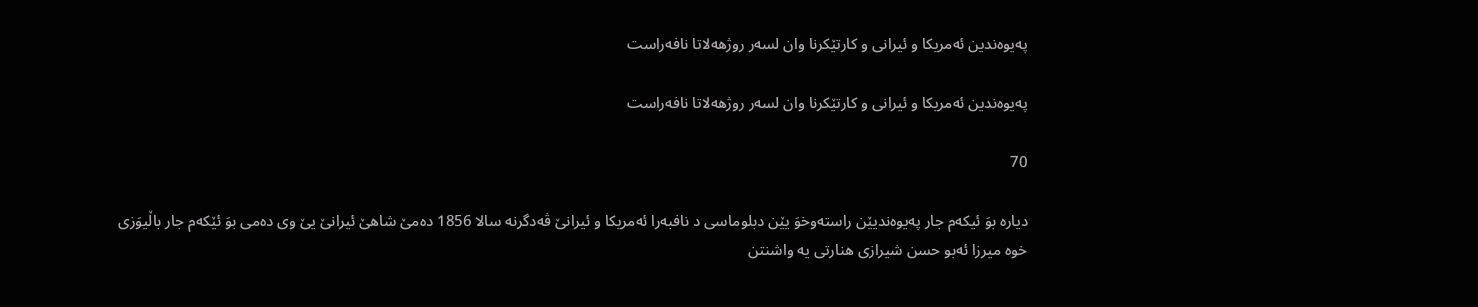په‌یوه‌ندین ئه‌مریكا و ئیرانی و كارتێكرنا وان لسه‌ر روژهه‌لاتا نافه‌راست

په‌یوه‌ندین ئه‌مریكا و ئیرانی و كارتێكرنا وان لسه‌ر روژهه‌لاتا نافه‌راست

70

دیاره‌ بوَ ئیكه‌م جار په‌یوه‌ندیێن راسته‌وخوَ یێن دبلوماسی د نافبه‌را ئه‌مریكا و ئیرانێ ڤه‌دگرنه‌ سالا 1856 ده‌مێ شاهێ ئیرانێ یێ وی ده‌می بوَ ئێكه‌م جار باڵیوَزی خوه‌ میرزا ئه‌بو حسن شیرازی هنارتی یه‌ واشنتن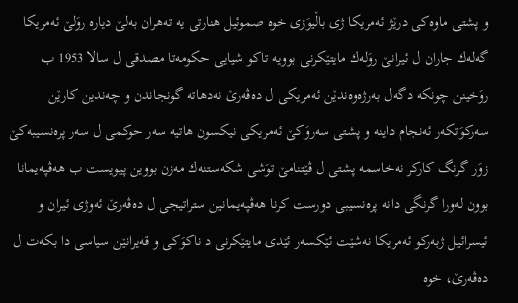و پشتی ماوه‌كی درێژ ئه‌مریكا ژی باڵیوَزی خوه‌ صموئیل هنارتی یه‌ ته‌هران به‌لێ دیاره‌ روَلێ ئه‌مریكا گه‌له‌ك جاران ل ئیرانێ روَله‌ك مایتێكرنی بوویه‌ تاكو شیایی حكومه‌تا مصدقی ل سالا 1953 ب روَخینن چونكه‌ دگه‌ل به‌رژه‌وه‌ندێن ئه‌مریكی ل ده‌ڤه‌رێ نه‌دهاته‌ گونجاندن و چه‌ندین كارێن سه‌ركوَتكه‌ر ئه‌نجام داینه‌ و پشتی سه‌روَكێ ئه‌مریكی نیكسون هاتیه‌ سه‌ر حوكمی ل سه‌ر پره‌نسیبه‌كێ زوَر گرنگ كاركر نه‌خاسمه‌ پشتی ل ڤێتنامێ توَشی شكه‌ستنه‌ك مه‌زن بووین پیویست ب هه‌ڤپه‌یمانا بوون له‌ورا گرنگی دانه‌ پره‌نسیبی دورست كرنا هه‌ڤپه‌یمانین ستراتیجی ل ده‌ڤه‌رێ ئه‌وژی ئیران و ئیسرائیل ژبه‌ركو ئه‌مریكا نه‌شێت ئێكسه‌ر ئێدی مایتێكرنی د ناكوَكی و قه‌یرانێن سیاسی دا بكه‌ت ل ده‌ڤه‌رێ، خوه‌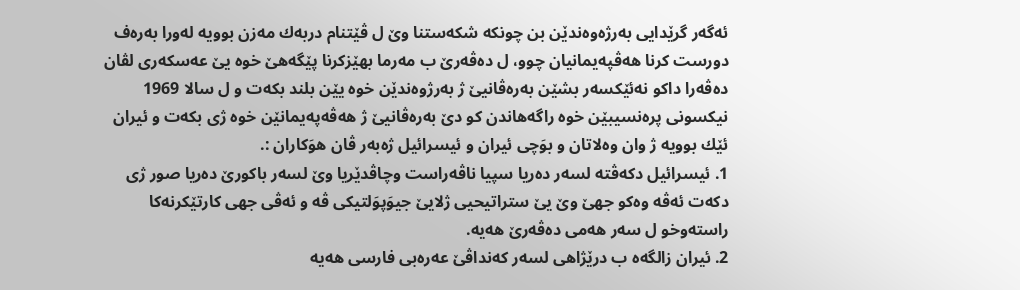ئه‌گه‌ر گرێدایی به‌رژه‌وه‌ندێن بن چونكه‌ شكه‌ستنا وێ ل ڤێتنام دربه‌ك مه‌زن بوویه‌ له‌ورا به‌ره‌ف دورست كرنا هه‌ڤپه‌یمانیان چوو، ل ده‌ڤه‌رێ ب مه‌رما بهێزكرنا پێگه‌هێ خوه‌ یێ عه‌سكه‌ری لڤان ده‌ڤه‌را داكو نه‌ئێكسه‌ر بشێن به‌ره‌ڤانیێ ژ به‌رژوه‌ندێن خوه‌ یێن بلند بكه‌ت و ل سالا 1969 نیكسونی پره‌نسیبێن خوه‌ راگه‌هاندن كو دێ به‌ره‌ڤانیێ ژ هه‌ڤه‌په‌یمانێن خوه‌ ژی بكه‌ت و ئیران ئێك بوویه‌ ژ وان وه‌لاتان و بوَچی ئیران و ئیسرائیل ژه‌به‌ر ڤان هوَكاران :.
1. ئیسرائیل دكه‌ڤته‌ لسه‌ر ده‌ریا سپیا ناڤه‌راست وچاڤدێریا وێ لسه‌ر باكورێ ده‌ریا صور ژی دكه‌ت ئه‌ڤه‌ وه‌كو جهێ وێ یێ ستراتیحیی ژلایێ جیوَپوَلتیكی ڤه‌ و ئه‌ڤی جهی كارتێكرنه‌كا راسته‌وخو ل سه‌ر هه‌می ده‌ڤه‌رێ هه‌یه‌.
2. ئیران زالگه‌ه ب درێژاهی لسه‌ر كه‌نداڤێ عه‌ره‌بی فارسی هه‌یه‌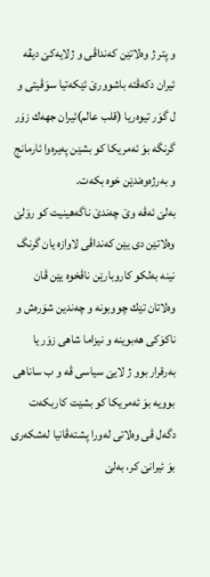و پتر ژ وه‌لاتێن كه‌نداڤی و ژلایه‌كێ دیڤه‌ ئیران دكه‌ڤته‌ باشوورێ ئێكه‌تیا سوَڤیتی و ل گوَر تیوه‌ریا (قلب عالم)ئیران جهه‌ك زوَر گرنگه‌ بوَ ئه‌مریكا كو بشێن په‌یره‌وا ئارمانج و به‌رژه‌وه‌ندێن خوه‌ بكه‌ت.
به‌لێ ئه‌ڤه‌ وێ چه‌ندێ ناگه‌هینیت كو روَلێ وه‌لاتێن دی یێن كه‌نداڤی لاوازه‌ یان گرنگ نینه‌ به‌لكو كاروبارێن ناڤخوه‌ یێن ڤان وه‌لاتان تێك چووبونه‌ و چه‌ندین شوَره‌ش و ناكوَكی هه‌بوینه‌ و نیزاما شاهی زوَر یا به‌رقرار بوو ژ لایێ سیاسی ڤه‌ و ب ساناهی بوویه‌ بوَ ئه‌مریكا كو بشێت كاربكه‌ت دگه‌ل ڤی وه‌لاتی له‌ورا پشته‌ڤانیا له‌شكه‌ری بوَ ئیرانێ كر، به‌لێ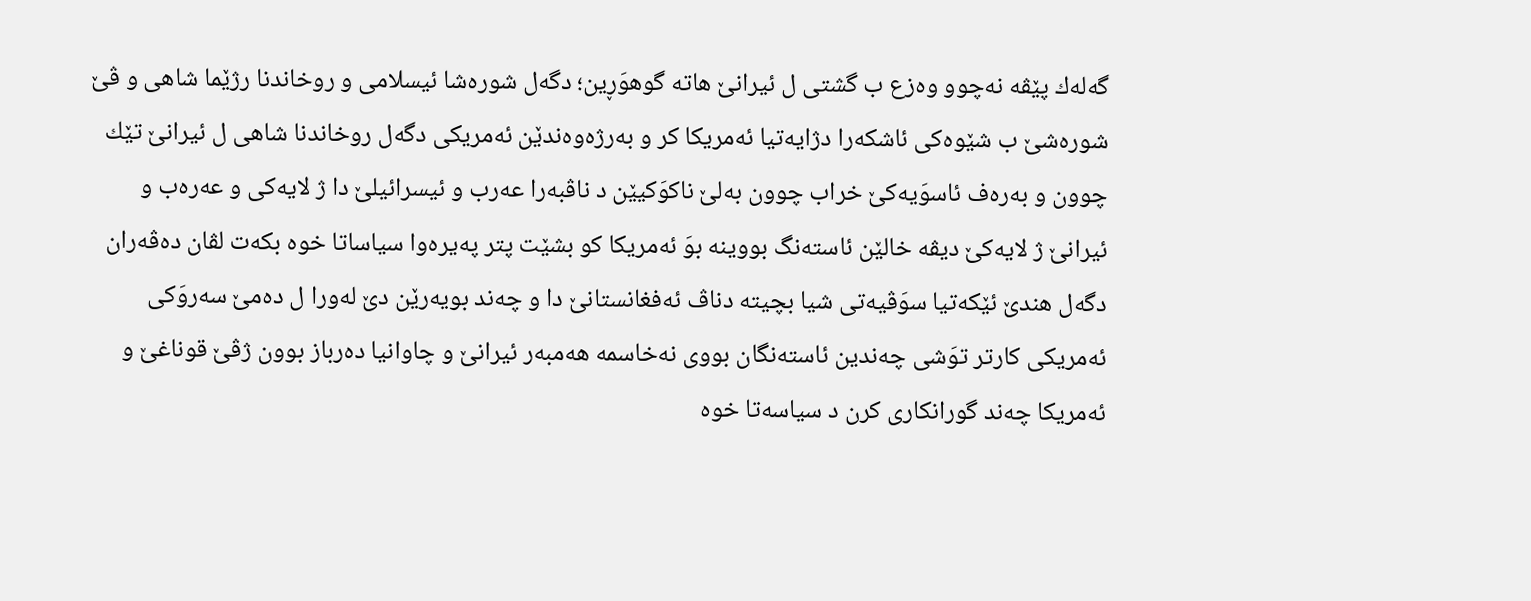گه‌له‌ك پێڤه‌ نه‌چوو وه‌زع ب گشتی ل ئیرانێ هاته‌ گوهوَڕین؛ دگه‌ل شوره‌شا ئیسلامی و روخاندنا رژێما شاهی و ڤێ شوره‌شێ ب شێوه‌كی ئاشكه‌را دژایه‌تیا ئه‌مریكا كر و به‌رژه‌وه‌ندێن ئه‌مریكی دگه‌ل روخاندنا شاهی ل ئیرانێ تێك چوون و به‌ره‌ف ئاسوَیه‌كێ خراب چوون به‌لێ ناكوَكیێن د ناڤبه‌را عه‌رب و ئیسرائیلێ دا ژ لایه‌كی و عه‌ره‌ب و ئیرانێ ژ لایه‌كێ دیڤه‌ خالێن ئاسته‌نگ بووینه‌ بوَ ئه‌مریكا كو بشێت پتر په‌یره‌وا سیاساتا خوه‌ بكه‌ت لڤان ده‌ڤه‌ران دگه‌ل هندێ ئێكه‌تیا سوَڤیه‌تی شیا بچیته‌ دناڤ ئه‌فغانستانێ دا و چه‌ند بویه‌رێن دێ له‌ورا ل ده‌مێ سه‌روَكی ئه‌مریكی كارتر توَشی چه‌ندین ئاسته‌نگان بووی نه‌خاسمه‌ هه‌مبه‌ر ئیرانێ و چاوانیا ده‌رباز بوون ژڤێ قوناغێ و ئه‌مریكا چه‌ند گورانكاری كرن د سیاسه‌تا خوه‌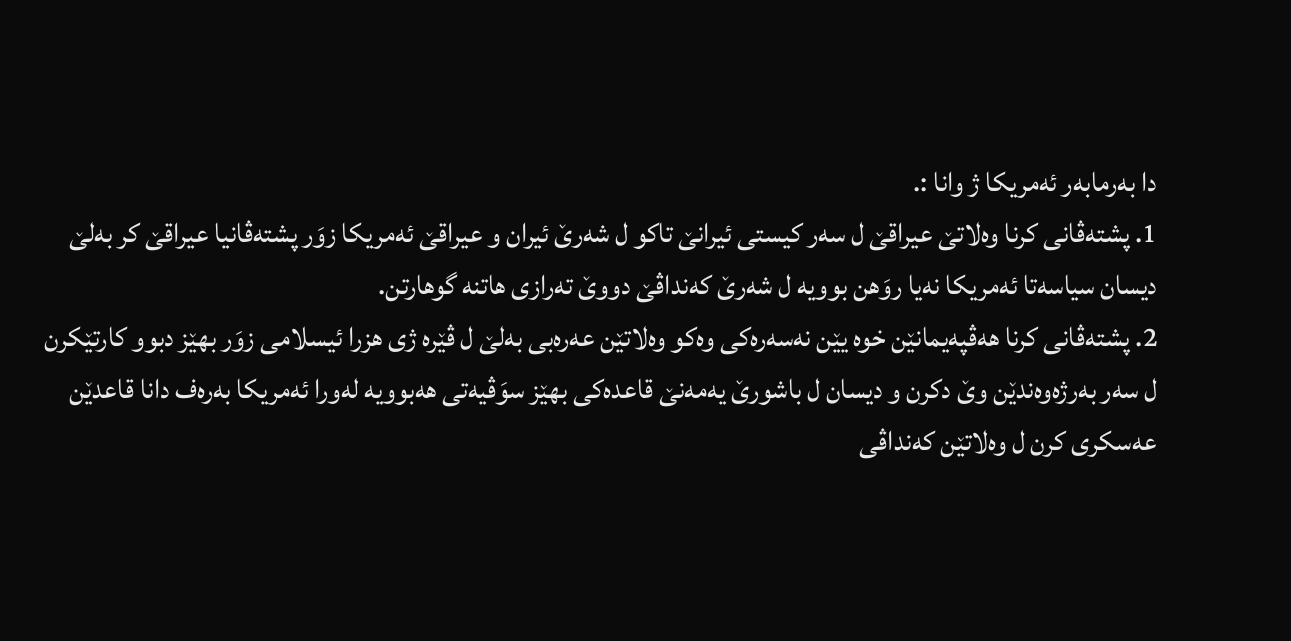دا به‌رمابه‌ر ئه‌مریكا ژ وانا :.
1. پشته‌ڤانی كرنا وه‌لاتێ عیراقێ ل سه‌ر كیستی ئیرانێ تاكو ل شه‌رێ ئیران و عیراقێ ئه‌مریكا زوَر پشته‌ڤانیا عیراقێ كر به‌لێ دیسان سیاسه‌تا ئه‌مریكا نه‌یا روَهن بوویه‌ ل شه‌رێ كه‌نداڤێ دووێ ته‌رازی هاتنه‌ گوهارتن.
2. پشته‌ڤانی كرنا هه‌ڤپه‌یمانێن خوه‌ یێن نه‌سه‌ره‌كی وه‌كو وه‌لاتێن عه‌ره‌بی به‌لێ ل ڤێره‌ ژی هزرا ئیسلامی زوَر بهێز دبوو كارتێكرن ل سه‌ر به‌رژه‌وه‌ندێن وێ دكرن و دیسان ل باشورێ یه‌مه‌نێ قاعده‌كی بهێز سوَڤیه‌تی هه‌بوویه‌ له‌ورا ئه‌مریكا به‌ره‌ف دانا قاعدێن عه‌سكری كرن ل وه‌لاتێن كه‌نداڤی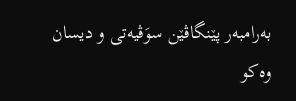به‌رامبه‌ر پێنگاڤێن سوَڤیه‌تی و دیسان وه‌كو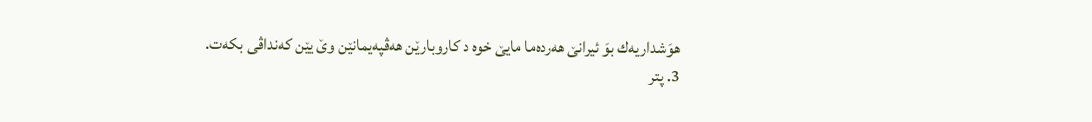هوَشداریه‌ك بوَ ئیرانێ هه‌رده‌ما مایێ خوه‌ د كاروبارێن هه‌ڤپه‌یمانێن وێ یێن كه‌نداڤی بكه‌ت.
3. پتر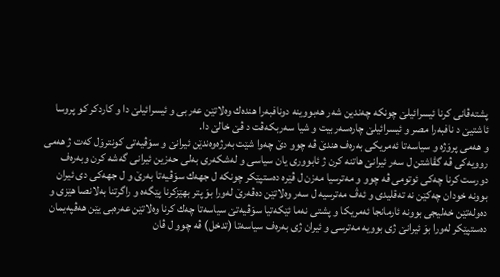پشته‌ڤانی كرنا ئیسرائیلێ چونكه‌ چه‌ندین شه‌ر هه‌بووینه‌ دونافبه‌را هنده‌ك وه‌لاتێن عه‌ربی و ئیسرائیلێ دا و كاردكر كو پروسا ئاشتیێ د نافبه‌را مصر و ئیسرائیلێ چاره‌سه‌ربیت و شیا سه‌ربكه‌ڤت د ڤێ خالێ دا.
و هه‌می پروَژه‌ و سیاسه‌تا ئه‌مریكی به‌ره‌ف هندێ ڤه‌ چوو دێ چه‌وا شێت به‌رژه‌وه‌ندێن ئیرانێ و سوَڤیه‌تی كونتروَل كه‌ت ژ هه‌می روویه‌كی ڤه‌ گڤاشتن ل سه‌ر ئیرانێ هاتنه‌ كرن ژ ئابووری یان سیاسی و له‌شكه‌ری به‌لی حه‌زین ئیرانی گه‌شه‌ كرن وبه‌ره‌ف دورست كرنا چه‌كی ئوتومی ڤه‌ چوو و مه‌ترسیا مه‌زن ل ڤێره‌ ده‌ستپێكر چونكه‌ ل جهه‌ك سوَڤیه‌تا به‌رێ و ل جهه‌كی دی ئیران بوونه‌ خودان چه‌كێن نه‌ ته‌قلیدی و ئه‌ڤ مه‌ترسیه‌ ل سه‌ر وه‌لاتێن ده‌ڤه‌رێ له‌ورا بوَ پتر بهێزكرنا پێگه‌ه و راگرتنا به‌لانصا هێزی و ده‌وله‌تێن خه‌لیجی بوونه‌ ئارمانجا ئه‌مریكا و پشتی نه‌ما ئێكه‌تیا سوَڤیه‌تێ سیاسه‌تا چه‌ك كرنا وه‌لاتێن عه‌ره‌بی یێن هه‌ڤپه‌یمان ده‌ستپێكر له‌ورا بوَ ئیرانێ ژی بوویه‌ مه‌ترسی و ئیران ژی به‌ره‌ف سیاسه‌تا (تدخل) ڤه‌ چوو ل ڤان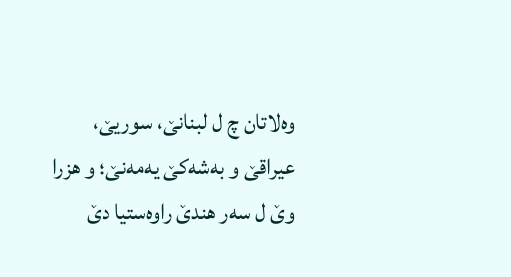وه‌لاتان چ ل لبنانێ، سوریێ، عیراقێ و به‌شه‌كێ یه‌مه‌نێ؛ و هزرا وێ ل سه‌ر هندێ راوه‌ستیا دێ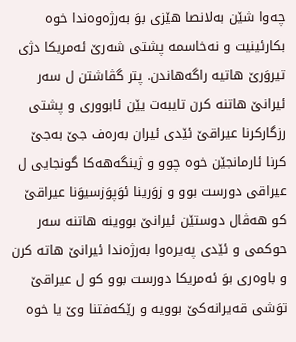چه‌وا شێن به‌لانصا هێزی بوَ به‌رژه‌وه‌ندا خوه‌ بكارئینیت و نه‌خاسمه‌ پشتی شه‌رێ ئه‌مریكا دژی تیروَرێ هاتیه‌ راگه‌هاندن. پتر گڤاشتن ل سه‌ر ئیرانێ هاتنه‌ كرن تایبه‌ت یێن ئابووری و پشتی رزگاركرنا عیراقێ ئێدی ئیران به‌ره‌ف جێ به‌جێ كرنا ئارمانجێن خوه‌ چوو و ژینگه‌هه‌كا گونجایی ل عیراقی دورست بوو و زوَرینا ئوَپوَزسیوَنا عیراقێ كو هه‌ڤال دوستێن ئیرانێ بووینه‌ هاتنه‌ سه‌ر حوكمی و ئێدی په‌یره‌وا به‌رژه‌ندا ئیرانێ هاته‌ كرن و باوه‌ری بوَ ئه‌مریكا دورست بوو كو ل عیراقێ توَشی قه‌یرانه‌كێ بوویه‌ و رێكه‌فتنا وێ یا خوه‌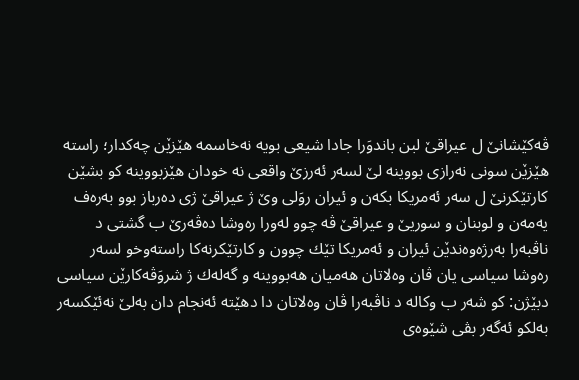ڤه‌كێشانێ ل عیراقێ لبن باندوَرا جادا شیعی بویه‌ نه‌خاسمه‌ هێزێن چه‌كدار؛ راسته‌ هێزێن سونی نه‌رازی بووینه‌ لێ لسه‌ر ئه‌رزێ واقعی نه‌ خودان هێزبووینه‌ كو بشێن كارتێكرنێ ل سه‌ر ئه‌مریكا بكه‌ن و ئیران روَلی وێ ژ عیراقێ ژی ده‌رباز بوو به‌ره‌ف یه‌مه‌ن و لوبنان و سوریێ و عیراقێ ڤه‌ چوو له‌ورا ره‌وشا ده‌ڤه‌رێ ب گشتی د ناڤبه‌را به‌رژه‌وه‌ندێن ئیران و ئه‌مریكا تێك چوون و كارتێكرنه‌كا راسته‌وخو لسه‌ر ره‌وشا سیاسی یان ڤان وه‌لاتان هه‌میان هه‌بووینه‌ و گه‌له‌ك ژ شروَڤه‌كارێن سیاسی دبێژن: كو شه‌ر ب وكاله‌ د ناڤبه‌را ڤان وه‌لاتان دا دهێته‌ ئه‌نجام دان به‌لێ نه‌ئێكسه‌ر به‌لكو ئه‌گه‌ر بڤی شێوه‌ی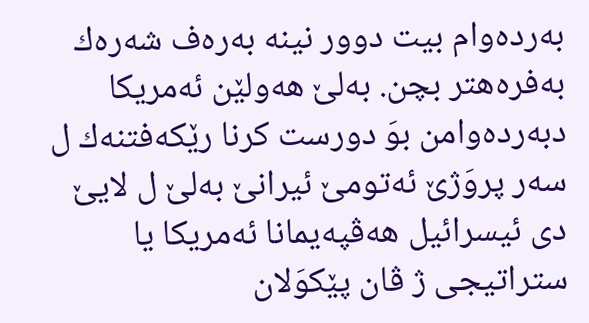به‌رده‌وام بیت دوور نینه‌ به‌ره‌ف شه‌ره‌ك به‌فره‌هتر بچن. به‌لێ هه‌ولێن ئه‌مریكا دبه‌رده‌وامن بوَ دورست كرنا رێكه‌فتنه‌ك ل سه‌ر پروَژێ ئه‌تومێ ئیرانێ به‌لێ ل لایێ دی ئیسرائیل هه‌ڤپه‌یمانا ئه‌مریكا یا ستراتیجی ژ ڤان پێكوَلان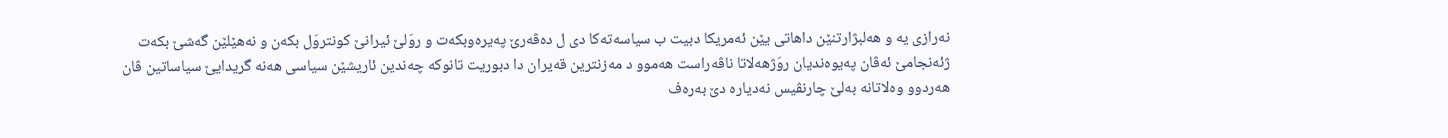نه‌رازی یه‌ و هه‌لبژارتنێن داهاتی یێن ئه‌مریكا دبیت ب سیاسه‌ته‌كا دی ل ده‌ڤه‌رێ په‌یره‌وبكه‌ت و روَلێ ئیرانێ كونتروَل بكه‌ن و نه‌هێلێن گه‌شێ بكه‌ت ژئه‌نجامێ ئه‌ڤان په‌یوه‌ندیان روَژهه‌لاتا ناڤه‌راست هه‌موو د مه‌زنترین قه‌یران دا دبوریت تانوكه‌ چه‌ندین ئاریشێن سیاسی هه‌نه‌ گریدایێ سیاساتین ڤان هه‌ردوو وه‌لاتانه‌ به‌لێ چارنڤیس نه‌دیاره‌ دێ به‌ره‌ف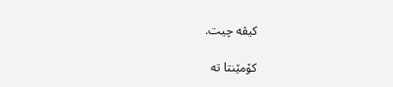كیڤه‌ چیت.

کۆمێنتا تە